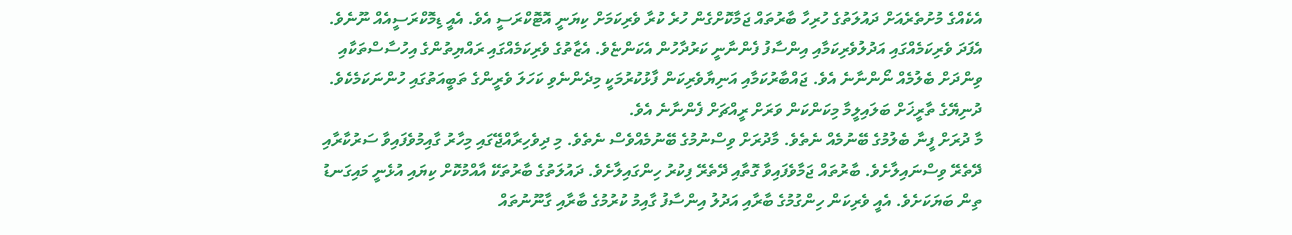އެކެއްގެ މުށުތެރެއަށް ދައުލަތުގެ ހުރިހާ ބާރުތައް ޖަމާކޮށްގެން ހުރެ ކުރާ ވެރިކަމަށް ކިޔަނީ އޮޓޮކްރަސީ އެވެ. އެއީ ޑިމޮކްރަސީއެއް ނޫނެވެ. އެފަދަ ވެރިކަމެއްގައި އަދުލުވެރިކަމާއި އިންސާފު ފެންނާނީ ކަރުދާހުން އެކަންޏެވެ. އެޒާތުގެ ވެރިކަމެއްގައި ރައްޔިތުންގެ އިހުސާސްތަކާއި ވިންދަށް ބެލުމެއް ނޯންނާނެ އެވެ. ޖައްބާރުކަމާއި އަނިޔާވެރިކަން ފާޅުކުރުމަކީ މިދެންނެވި ކަހަލަ ވެރީންގެ ތަބީއަތުގައި ހުންނަކަމެކެވެ. ދުނިޔޭގެ ތާރީޚަށް ބަލައިލީމާ މިކަންކަން ވަރަށް ރީއްޗަށް ފެންނާނެ އެވެ.
މާ ދުރަށް ފީނާ ބެލުމުގެ ބޭނުމެއް ނެތެވެ. މާދުރަށް ވިސްނުމުގެ ބޭނުމެއްވެސް ނެތެވެ. މި ދިވެހިރާއްޖޭގައި މިހާރު ގާއިމުވެފައިވާ ސަރުކާރާއި ދޭތެރޭ ވިސްނައިލާށެވެ. ބާރުތައް ޖަމާވެފައިވާ ގޮތާއި ދޭތެރޭ ފިކުރު ހިންގައިލާށެވެ. ދައުލަތުގެ ބާރުތަކޭ އާއްމުކޮށް ކިޔައި އުޅެނީ މައިގަނޑު ތިން ބަޔަކަށެވެ. އެއީ ވެރިކަން ހިންގުމުގެ ބާރާއި އަދުލު އިންސާފު ގާއިމު ކުރުމުގެ ބާރާއި ގާނޫނުތައް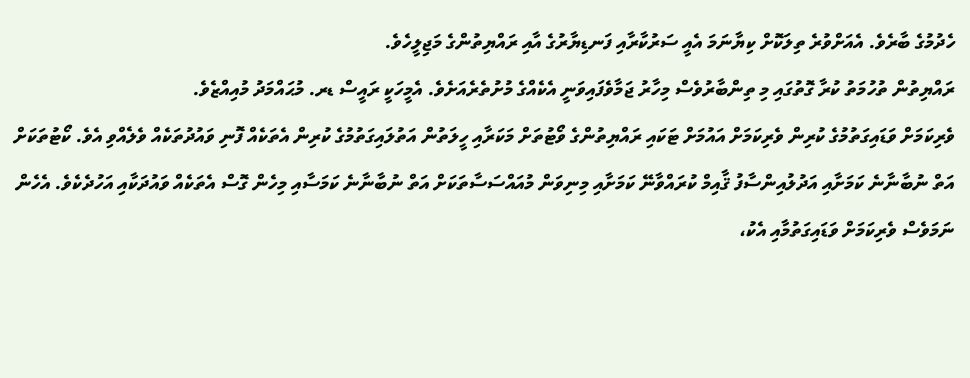ހެދުމުގެ ބާރެވެ. އެއަށްވުރެ ތިލަކޮށް ކިޔާނަމަ އެއީ ސަރުކާރާއި ފަނޑިޔާރުގެ އާއި ރައްޔިތުންގެ މަޖިލީހެވެ.
ރައްޔިތުން ތުހުމަތު ކުރާ ގޮތުގައި މި ތިންބާރުވެސް މިހާރު ޖަމާވެފައިވަނީ އެކެއްގެ މުށުތެރެއަށެވެ. އެމީހަކީ ރައީސް ޑރ. މުޙައްމަދު މުއިއްޒެވެ.
ވެރިކަމަށް ވަޑައިގަތުމުގެ ކުރިން ވެރިކަމަށް އައުމަށް ޓަކައި ރައްޔިތުންގެ ވޯޓުތަށް މަކަރާއި ހީލަތުން އަތުލައިގަތުމުގެ ކުރިން އެތަކެއް ފޮނި ވައުދުތަކެއް ވެލެއްވި އެވެ. ކޯޓުތަކަށް އަތް ނުބާނާނެ ކަމަށާއި އަދުލުއިންސާފު ޤާއިމް ކުރައްވާނޭ ކަމަށާއި މިނިވަން މުއައްސަސާތަކަށް އަތް ނުބާނާނެ ކަމަސާއި މިހެން ގޮސް އެތަކެއް ވައުދަކާއި އަހުދެކެވެ. އެހެން ނަމަވެސް ވެރިކަމަށް ވަޑައިގަތުމާއި އެކު،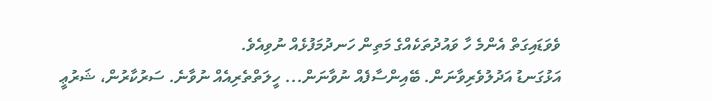ވެވަޑައިގަތް އެންމެ ހާ ވައުދުތަކެއްގެ މަތިން ހަނދުމަފުޅެއް ނުވިއެވެ.
އަޅުގަނޑު އަދުލުވެރިވާނަން. ބޭއިންސާފެއް ނުވާނަން... ހީލަތްތެރިއެއް ނުވާނެ. ސަރުކާރުން، ޝަރުޢީ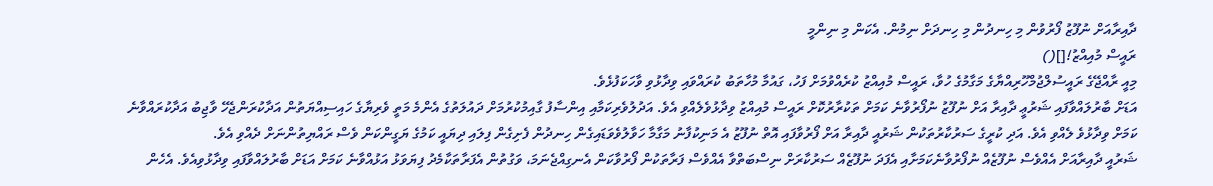ދާއިރާއަށް ނުފޫޒު ފޯރުވުން މި ހިނދުން މި ހިނދަށް ނިމުން. އެކަން މި ނިންމީ
ރައީސް މުއިއްޒު![]()
މިއީ ރާއްޖޭގެ ރައީސުލްޖުމްހޫރިއްޔާގެ މަގާމުގެ ހުވާ، ރައީސް މުއިއްޒު ކުރެއްވުމަށް ފަހު، ގައުމާ މުހާތަބު ކުރައްވައި ވިދާޅުވި ވާހަކަފުޅެވެ.
އަޑަށް ބާރުލައްވާފައި ޝަރުޢީ ދާއިރާ އަށް ނުފޫޒު ނުފޯރުވާނެ ކަމަށް ތަކުރާރުކޮށް ރައީސް މުއިއްޒު ވިދާޅުވެލެއްވި އެވެ. އަދުލުވެރިކަމާއި އިންސާފު ގާއިމުކުރުމަށް ދައުލަތުގެ އެންމެ މަތީ ވެރިޔާގެ ހައިސިއްޔަތުން އަދާކުރަންޖެހޭ ވާޖިބު އަދާކުރައްވާނެ ކަމަށް ވިދާޅުވެ ލެއްވި އެވެ. އަދި ކުރީގެ ސަރުކާރުތަކުން ޝަރުއީ ދާއިރާ އަށް ފޯރުވާފައި އޮތް ނުފޫޒު އެ މަނިކުފާނު މަގާމާ ހަވާލުވެވަޑައިގެން ހިނދުން ފެށިގެން ފިލައި ދިޔައީ ކަމުގެ ޔަގީންކަން ވެސް ރައްޔިތުންނަށް ދެއްވި އެވެ.
ޝަރުއީ ދާއިރާއަށް އެއްވެސް ނުފޫޒެއް ނުފޯރުވާނެކަމަށާއި އެފަދަ ނުފޫޒެއް ސަރުކާރަށް ނިސްބަތްވާ އެއްވެސް ފަރާތަކުން ފޯރުވާކަން އެނގިއްޖެނަމަ، ވަގުތުން އެފަރާތަކާމެދު ފިޔަވަޅު އަޅުއްވާނެ ކަމަށް އަޑަށް ބާރުލައްވާފައި ވިދާޅުވިއެވެ. އެހެން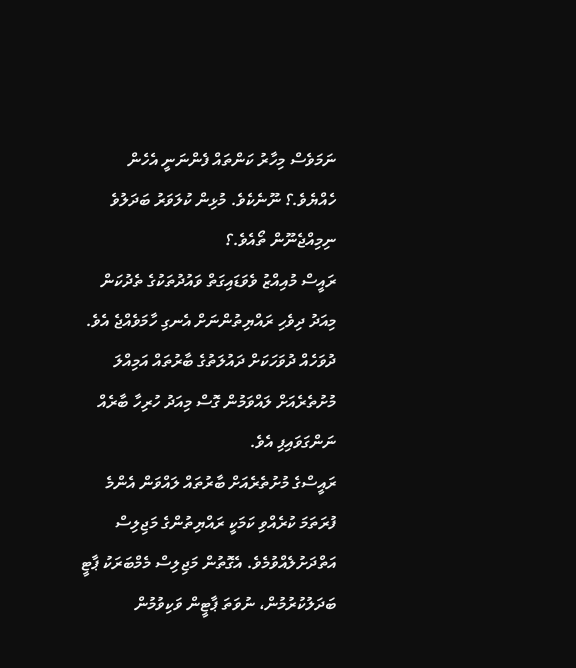ނަމަވެސް މިހާރު ކަންތައް ފެންނަނީ އެހެން ހެއްޔެވެ.؟ ނޫނެކެވެ. މުޅިން ކުލަވަރު ބަދަލުވެ ނިމިއްޖެނޫން ތޯއެވެ.؟
ރައީސް މުއިއްޒު ވެވަޑައިގަތް ވައުދުތަކުގެ ތެދުކަން މިއަދު ދިވެހި ރައްޔިތުންނަށް އެނގި ހާމަވެއްޖެ އެވެ. ދުވަހެއް ދުވަހަކަށް ދައުލަތުގެ ބާރުތައް އަމިއްލަ މުށުތެރެއަށް ލައްވަމުން ގޮސް މިއަދު ހުރިހާ ބާރެއް ނަންގަވައިފި އެވެ.
ރައީސްގެ މުށުތެރެއަށް ބާރުތައް ލައްވަން އެންމެ ފުރަތަމަ ކުރެއްވި ކަމަކީ ރައްޔިތުންގެ މަޖިލިސް އަތްދަށުލެއްވުމެވެ. އެގޮތުން މަޖިލިސް މެމްބަރަކު ޕާޓީ ބަދަލުކުރުމުން، ނުވަތަ ޕާޓީން ވަކިވުމުން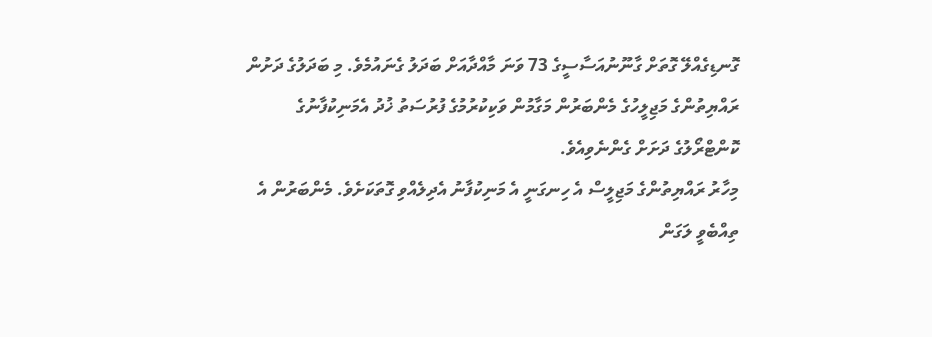ގޮނޑިގެއްލޭ ގޮތަށް ގާނޫނުއަސާސީގެ 73 ވަނަ މާއްދާއަށް ބަދަލު ގެނައުމެވެ. މި ބަދަލުގެ ދަށުން ރައްޔިތުންގެ މަޖިލީހުގެ މެންބަރުން މަގާމުން ވަކިކުރުމުގެ ފުރުސަތު ޚުދު އެމަނިކުފާނުގެ ކޮންޓްރޯލުގެ ދަށަށް ގެންނެވިއެވެ.
މިހާރު ރައްޔިތުންގެ މަޖިލީސް އެ ހިނގަނީ އެ މަނިކުފާނު އެދިލެއްވި ގޮތަކަށެވެ. މެންބަރުން އެ ތިއްބެވީ ލަގަން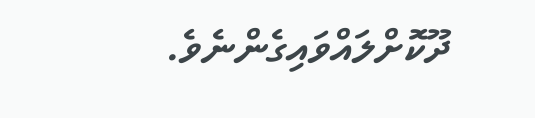ދޫކޮށްލައްވައިގެންނެވެ.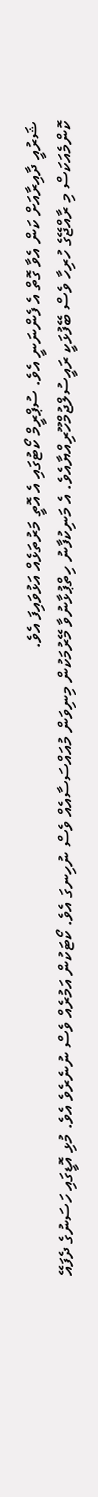ޝަރުއީ ދާއިރާއަށް ކަން އެވާ ގޮތް އެ ފެންނަނީ އެވެ. ސުޕްރީމް ކޯޓުގައި އެ އޮތީ މަރުތަޅެއް އަޅުވައިފަ އެވެ.
ކޮންމެއަކަސް މި ރާއްޖޭގެ ހުރިހާ ވެސް ބޭފުޅަކީ ރައީސުލްޖުމްހޫރިއްޔާއެވެ. އެ މަނިކުފާނު ހިތްޕުޅާނުވާ މޭރުމަކުން މިނިވަން މުއައްސަސާއެއް ވެސް ނުހިނގަ އެވެ. ކޯޓަކުން އަމުރެއް ވެސް ނުނެރެވެ އެވެ. މުޅި އޮޑީގައި ހަސަނުގެ ދެފައޭ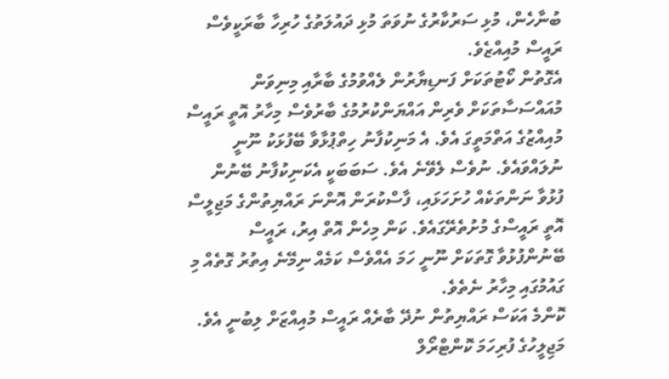ބުނާހެން، މުޅި ސަރުކާރުގެ ނުވަތަ މުޅި ދައުލަތުގެ ހުރިހާ ބާރަކީވެސް ރައީސް މުއިއްޒެވެ.
އެގޮތުން ކޯޓުތަކަށް ފަނޑިޔާރުން ލެއްވުމުގެ ބާރާއި މިނިވަން މުއައްސަސާތަކަށް ވެރިން އައްޔަންކުރުމުގެ ބާރުވެސް މިހާރު އޮތީ ރައީސް މުއިއްޒުގެ އަތްމަތީގަ އެވެ. އެ މަނިކުފާނު ހިތްޕުޅާވާ ބޭފުޅަކު ނޫނީ ނުލައްވައެވެ. ނުވެސް ލެވޭނެ އެވެ. ސަބަބަކީ އެކަނިކުފާނު ބޭނުން ފުޅުވާ ނަންތަކެއް ހުށަހަޅައި، ފާސްކުރަން އޮންނަ ރައްޔިތުންގެ މަޖިލީސް އޮތީ ރައީސްގެ މުށުތެރޭގައެވެ. ކަން މިހެން އޮތް އިރު، ރައީސް ބޭނުންފުޅުވާ ގޮތަކަށް ނޫނީ ހަމަ އެއްވެސް ކަމެއް ނިމޭނެ އިތުރު ގޮތެއް މި ގައުމުގައި މިހާރު ނެތެވެ.
ކޮންމެ އަކަސް ރައްޔިތުން ނުދޭ ބާރެއް ރައީސް މުއިއްޒަށް ލިބުނީ އެވެ. މަޖިލީހުގެ ފުރިހަމަ ކޮންޓްރޯލް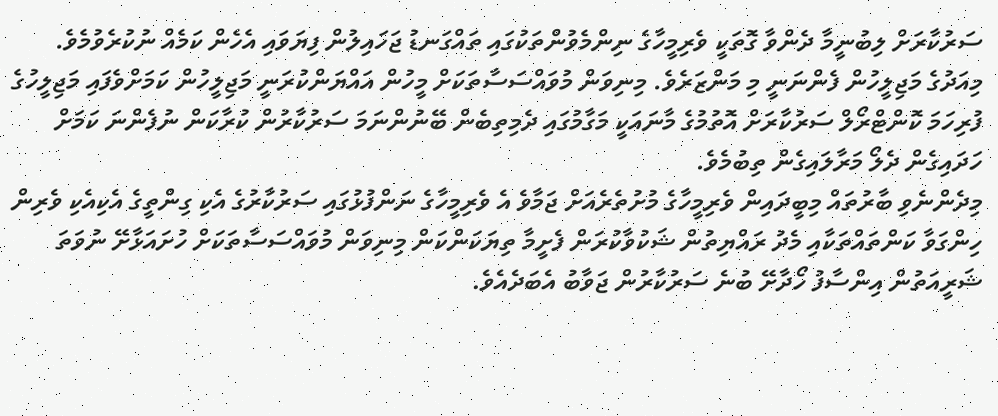ސަރުކާރަށް ލިބުނީމާ ދެންވާ ގޮތަކީ ވެރިމީހާގެ ނިންމެވުންތަކުގައި ތައްގަނޑު ޖަހައިލުން ފިޔަވައި އެހެން ކަމެއް ނުކުރެވުމެވެ. މިއަދުގެ މަޖިލީހުން ފެންނަނީ މި މަންޒަރެވެ. މިނިވަން މުވައްސަސާތަކަށް މީހުން އައްޔަންކުރަނީ މަޖިލީހުން ކަމަށްވެފައި މަޖިލީހުގެ ފުރިހަމަ ކޮންޓްރޯލް ސަރުކާރަށް އޮތުމުގެ މާނައަކީ މަގާމުގައި ދެމިތިބެން ބޭނުންނަމަ ސަރުކާރުން ކުރާކަން ނުފެންނަ ކަމަށް ހަދައިގެން ދެލޯ މަރާލައިގެން ތިބުމެވެ.
މިދެންނެވި ބާރުތައް މިބީދައިން ވެރިމީހާގެ މުށުތެރެއަށް ޖަމާވެ އެ ވެރިމީހާގެ ނަންފުޅުގައި ސަރުކާރުގެ އެކި ގިންތީގެ އެކިއެކި ވެރިން ހިންގަވާ ކަންތައްތަކާއި މެދު ރައްޔިތުން ޝަކުވާކުރަން ފެށީމާ ތިޔަކަންކަން މިނިވަން މުވައްސަސާތަކަށް ހުށައަޅާށޭ ނުވަތަ ޝަރީއަތުން އިންސާފު ހޯދާށޭ ބުނެ ސަރުކާރުން ޖަވާބު އެބަދެއެވެ.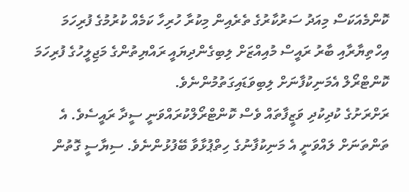ކޮންމެއަކަސް މިއަދު ސަރުކާރުގެ ތެރެއިން މިކުރާ ހުރިހާ ކަމެއް ކުރުމުގެ ފުރިހަމަ އިހްތިޔާރާއި ބާރު ރައީސް މުއިއްޒަށް ލިބިގެންދިޔައީ ރައްޔިތުންގެ މަޖިލީހުގެ ފުރިހަމަ ކޮންޓްރޯލް އެމަނިކުފާނަށް ލިބިވަޑައިގަތުމުންނެވެ.
ރަށްރަށުގެ ކުދިކުދި ވަޒީފާތައް ވެސް ކޮންޓްރޯލްކުރައްވަނީ ސީދާ ރައީސެވެ. އެ ތަންތަނަށް ލައްވަނީ އެ މަނިކުފާނުގެ ހިތްޕުޅާވާ ބޭފުޅުންނެވެ. ސިޔާސީ ގޮތުން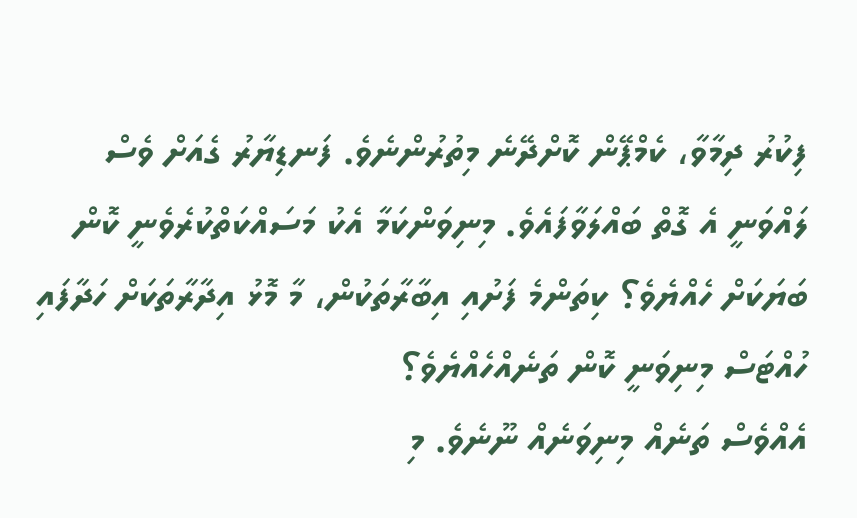ފިކުރު ދިމާވާ، ކެމްޕޭން ކޮށްދޭނެ މިތުރުންނެވެ. ފަނޑިޔާރު ގެއަށް ވެސް ލައްވަނީ އެ ގޮތް ބައްލަވާފައެވެ. މިނިވަންކަމާ އެކު މަސައްކަތްކުރެވެނީ ކޮން ބަޔަކަށް ހެއްޔެވެ؟ ކިތަންމެ ފަށުއި އިބާރާތަކުން، މާ މޮޅު އިދާރާތަކަށް ހަދާފައި ހުއްޓަސް މިނިވަނީ ކޮން ތަނެއްހެއްޔެވެ؟
އެއްވެސް ތަނެއް މިނިވަނެއް ނޫނެވެ. މި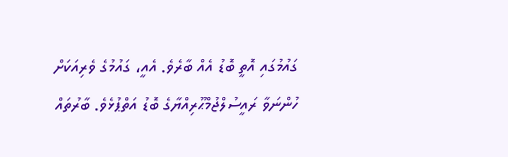ގައުމުގައި އޮތީ ބޮޑު އެއް ބާރެވެ. އެއީ، ގައުމުގެ ވެރިއަކަށް ހުންނަވާ ރައީސުލްޖުމްޙޫރިއްޔާގެ ބޮޑު އަތްޕުޅެވެ. ބާރުތައް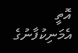އޮތީ އެމަނިކުފާނުގެ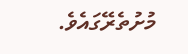މުށުތެރޭގައެވެ.